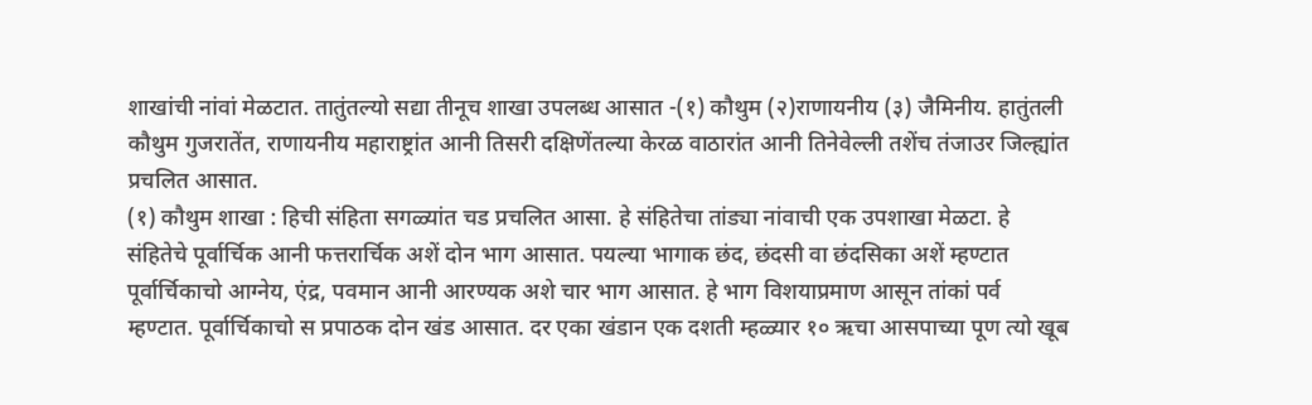शाखांची नांवां मेळटात. तातुंतल्यो सद्या तीनूच शाखा उपलब्ध आसात -(१) कौथुम (२)राणायनीय (३) जैमिनीय. हातुंतली कौथुम गुजरातेंत, राणायनीय महाराष्ट्रांत आनी तिसरी दक्षिणेंतल्या केरळ वाठारांत आनी तिनेवेल्ली तशेंच तंजाउर जिल्ह्यांत प्रचलित आसात.
(१) कौथुम शाखा : हिची संहिता सगळ्यांत चड प्रचलित आसा. हे संहितेचा तांड्या नांवाची एक उपशाखा मेळटा. हे संहितेचे पूर्वार्चिक आनी फत्तरार्चिक अशें दोन भाग आसात. पयल्या भागाक छंद, छंदसी वा छंदसिका अशें म्हण्टात पूर्वार्चिकाचो आग्नेय, एंद्र, पवमान आनी आरण्यक अशे चार भाग आसात. हे भाग विशयाप्रमाण आसून तांकां पर्व म्हण्टात. पूर्वार्चिकाचो स प्रपाठक दोन खंड आसात. दर एका खंडान एक दशती म्हळ्यार १० ऋचा आसपाच्या पूण त्यो खूब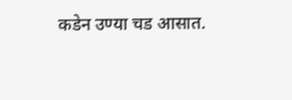कडेन उण्या चड आसात.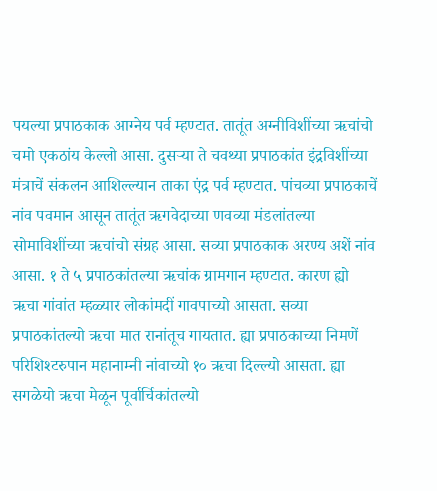पयल्या प्रपाठकाक आग्नेय पर्व म्हण्टात. तातूंत अग्नीविशींच्या ऋचांचो चमो एकठांय केल्लो आसा. दुसऱ्या ते चवथ्या प्रपाठकांत इंद्रविशींच्या मंत्राचें संकलन आशिल्ल्यान ताका एंद्र पर्व म्हण्टात. पांचव्या प्रपाठकाचें नांव पवमान आसून तातूंत ऋगवेदाच्या णवव्या मंडलांतल्या सोमाविशींच्या ऋचांचो संग्रह आसा. सव्या प्रपाठकाक अरण्य अशें नांव आसा. १ ते ५ प्रपाठकांतल्या ऋचांक ग्रामगान म्हण्टात. कारण ह्यो ऋचा गांवांत म्हळ्यार लोकांमदीं गावपाच्यो आसता. सव्या प्रपाठकांतल्यो ऋचा मात रानांतूच गायतात. ह्या प्रपाठकाच्या निमणें परिशिश्टरुपान महानाम्नी नांवाच्यो १० ऋचा दिल्ल्यो आसता. ह्या सगळेयो ऋचा मेळून पूर्वार्चिकांतल्यो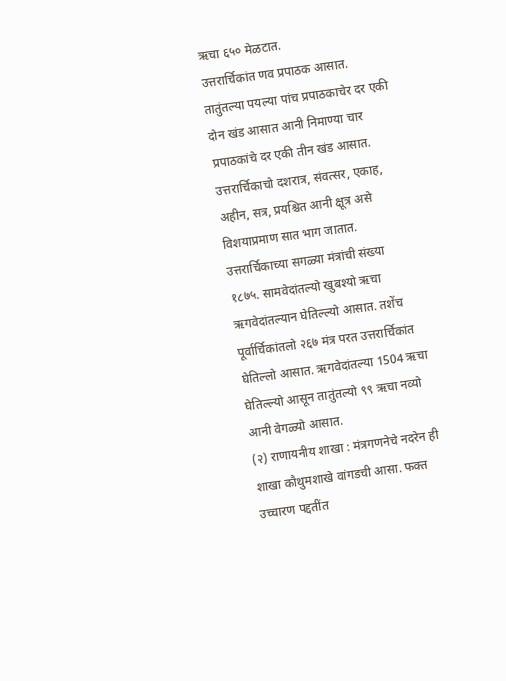ऋचा ६५० मेळटात.
उत्तरार्चिकांत णव प्रपाठक आसात. तातुंतल्या पयल्या पांच प्रपाठकाचेर दर एकी दोन खंड आसात आनी निमाण्या चार प्रपाठकांचे दर एकी तीन खंड आसात. उत्तरार्चिकाचो दशरात्र, संवत्सर, एकाह, अहीन, सत्र, प्रयश्चित आनी क्षूत्र असे विशयाप्रमाण सात भाग जातात. उत्तरार्चिकाच्या सगळ्या मंत्रांची संख्या १८७५. सामवेदांतल्यो खुबश्यो ऋचा ऋगवेदांतल्यान घेतिल्ल्यो आसात. तशेंच पूर्वार्चिकांतलो २६७ मंत्र परत उत्तरार्चिकांत घेतिल्लो आसात. ऋगवेदांतल्या 1504 ऋचा घेतिल्ल्यो आसून तातुंतल्यो ९९ ऋचा नव्यो आनी वेगळ्यो आसात.
(२) राणायनीय शाखा : मंत्रगणनेचे नदरेन ही शाखा कौथुमशाखे वांगडची आसा. फक्त उच्चारण पद्दतींत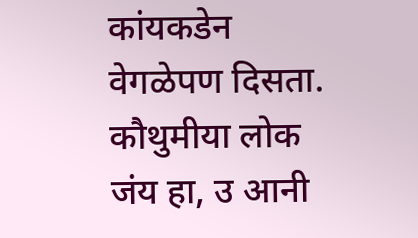कांयकडेन वेगळेपण दिसता. कौथुमीया लोक जंय हा, उ आनी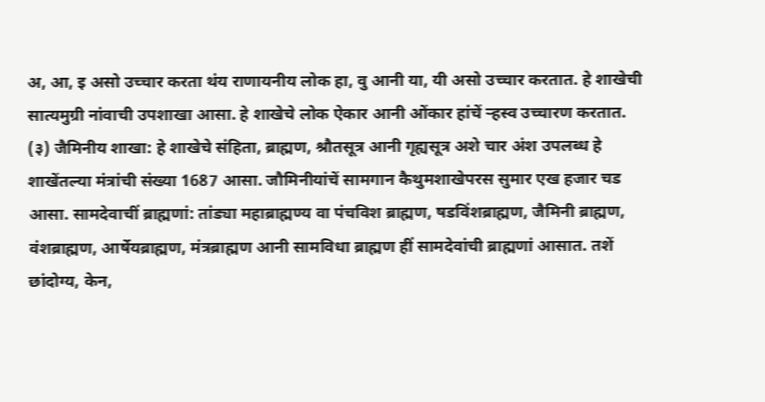अ, आ, इ असो उच्चार करता थंय राणायनीय लोक हा, वु आनी या, यी असो उच्चार करतात. हे शाखेची सात्यमुग्री नांवाची उपशाखा आसा. हे शाखेचे लोक ऐकार आनी ओंकार हांचें ऱ्हस्व उच्चारण करतात.
(३) जैमिनीय शाखा: हे शाखेचे संहिता, ब्राह्मण, श्रौतसूत्र आनी गृह्यसूत्र अशे चार अंश उपलब्ध हे शाखेंतल्या मंत्रांची संख्या 1687 आसा. जौमिनीयांचें सामगान कैथुमशाखेपरस सुमार एख हजार चड आसा. सामदेवाचीं ब्राह्मणां: तांड्या महाब्राह्मण्य वा पंचविश ब्राह्मण, षडविंशब्राह्मण, जैमिनी ब्राह्मण, वंशब्राह्मण, आर्षेयब्राह्मण, मंत्रब्राह्मण आनी सामविधा ब्राह्मण हीं सामदेवांची ब्राह्मणां आसात. तशें छांदोग्य, केन,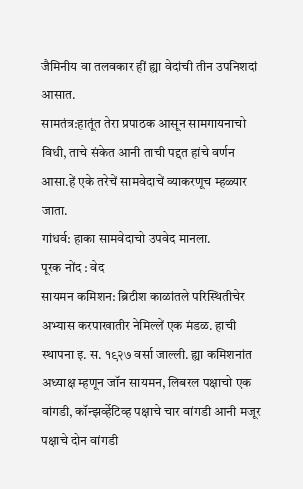जैमिनीय वा तलवकार हीं ह्या वेदांची तीन उपनिशदां आसात.
सामतंत्र:हातूंत तेरा प्रपाठक आसून सामगायनाचो विधी, ताचे संकेत आनी ताची पद्दत हांचे वर्णन आसा.हें एके तरेचें सामवेदाचें व्याकरणूच म्हळ्यार जाता.
गांधर्व: हाका सामवेदाचो उपवेद मानला.
पूरक नोंद : वेद
सायमन कमिशन: ब्रिटीश काळांतले परिस्थितीचेर अभ्यास करपाखातीर नेमिल्लें एक मंडळ. हाची स्थापना इ. स. १९२७ वर्सा जाल्ली. ह्या कमिशनांत अध्याक्ष म्हणून जॉन सायमन, लिबरल पक्षाचो एक वांगडी, कॉन्झर्व्हेटिव्ह पक्षाचे चार वांगडी आनी मजूर पक्षाचे दोन वांगडी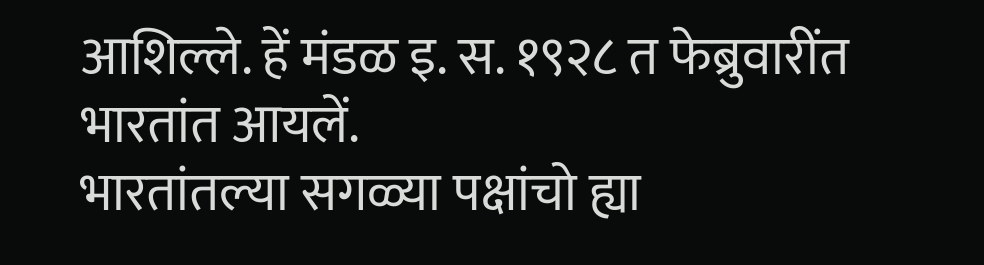आशिल्ले. हें मंडळ इ. स. १९२८ त फेब्रुवारींत भारतांत आयलें.
भारतांतल्या सगळ्या पक्षांचो ह्या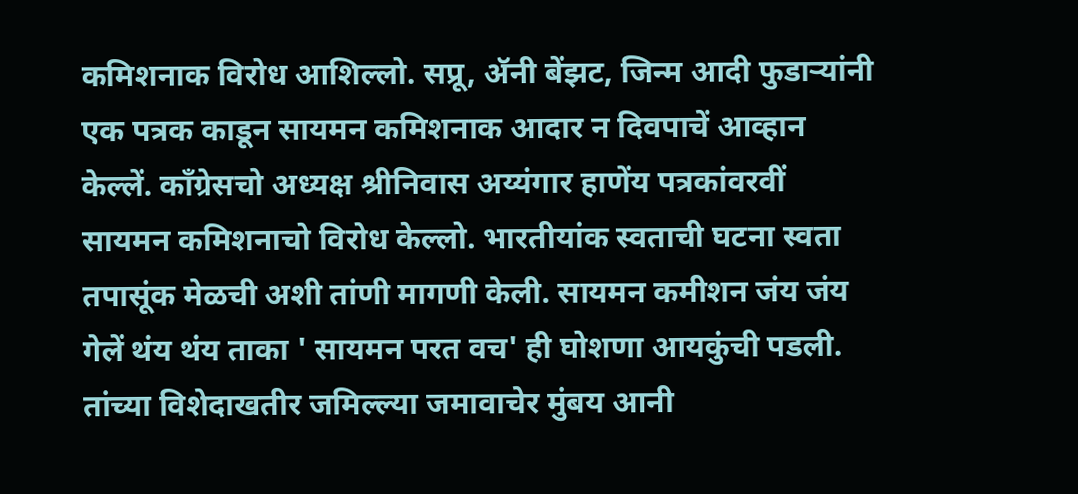कमिशनाक विरोध आशिल्लो. सप्रू, ॲनी बेंझट, जिन्म आदी फुडाऱ्यांनी एक पत्रक काडून सायमन कमिशनाक आदार न दिवपाचें आव्हान केल्लें. काँग्रेसचो अध्यक्ष श्रीनिवास अय्यंगार हाणेंय पत्रकांवरवीं सायमन कमिशनाचो विरोध केल्लो. भारतीयांक स्वताची घटना स्वता तपासूंक मेळची अशी तांणी मागणी केली. सायमन कमीशन जंय जंय गेलें थंय थंय ताका ' सायमन परत वच' ही घोशणा आयकुंची पडली. तांच्या विशेदाखतीर जमिल्ल्या जमावाचेर मुंबय आनी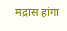मद्रास हांगा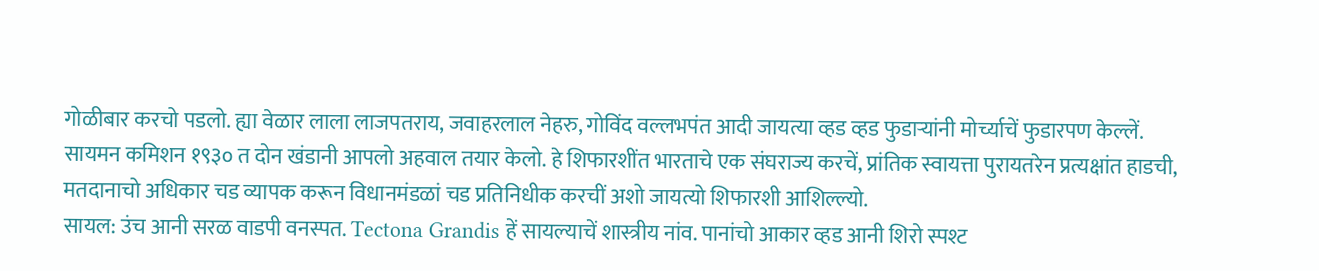गोळीबार करचो पडलो. ह्या वेळार लाला लाजपतराय, जवाहरलाल नेहरु, गोविंद वल्लभपंत आदी जायत्या व्हड व्हड फुडाऱ्यांनी मोर्च्याचें फुडारपण केल्लें.
सायमन कमिशन १९३० त दोन खंडानी आपलो अहवाल तयार केलो. हे शिफारशींत भारताचे एक संघराज्य करचें, प्रांतिक स्वायत्ता पुरायतरेन प्रत्यक्षांत हाडची, मतदानाचो अधिकार चड व्यापक करून विधानमंडळां चड प्रतिनिधीक करचीं अशो जायत्यो शिफारशी आशिल्ल्यो.
सायल: उंच आनी सरळ वाडपी वनस्पत. Tectona Grandis हें सायल्याचें शास्त्रीय नांव. पानांचो आकार व्हड आनी शिरो स्पश्ट